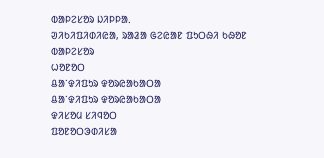ᱵᱟᱞᱮᱥᱚᱨ ᱡᱤᱞᱞᱟᱹ
ᱣᱤᱠᱤᱯᱤᱰᱤᱭᱟ, ᱨᱟᱲᱟ ᱜᱮᱭᱟᱱ ᱯᱩᱛᱷᱤ ᱠᱷᱚᱱ
ᱵᱟᱞᱮᱥᱚᱨ
ᱦᱚᱱᱚᱛ
ᱪᱟᱸᱫᱤᱯᱩᱨ ᱫᱚᱨᱭᱟᱠᱟᱛᱟ
ᱪᱟᱸᱫᱤᱯᱩᱨ ᱫᱚᱨᱭᱟᱠᱟᱛᱟ
ᱫᱤᱥᱚᱢ ᱥᱤᱧᱚᱛ
ᱯᱚᱱᱚᱛᱳᱰᱤᱥᱟ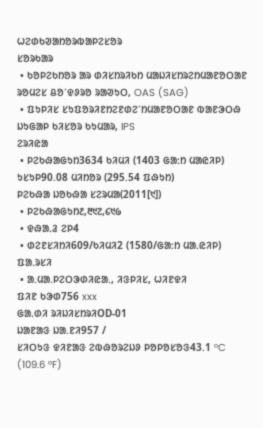ᱦᱮᱰᱠᱣᱟᱴᱚᱨᱵᱟᱞᱮᱥᱚᱨ
ᱥᱚᱨᱠᱟᱨ
 • ᱠᱚᱞᱮᱠᱴᱚᱨ ᱟᱨ ᱰᱤᱥᱴᱨᱤᱠᱴ ᱢᱟᱡᱤᱥᱴᱨᱮᱴᱢᱟᱱᱚᱛᱟᱱ ᱨᱚᱢᱮᱥ ᱪᱚᱸᱫᱽᱨᱚ ᱨᱟᱣᱩᱛ, OAS (SAG)
 • ᱯᱩᱞᱤᱥ ᱥᱩᱯᱚᱨᱤᱱᱴᱮᱱᱰᱮᱸᱴᱢᱟᱱᱚᱛᱟᱱ ᱵᱟᱱᱳᱛᱷ ᱡᱩᱜᱟᱞ ᱠᱤᱥᱚᱨ ᱠᱩᱢᱟᱨ, IPS
ᱮᱨᱤᱭᱟ
 • ᱞᱮᱠᱷᱟᱜᱩᱴ3634 ᱠᱤᱢᱤ (1403 ᱜᱟᱺᱴ ᱢᱟᱭᱤᱞ)
ᱩᱥᱩᱞ90.08 ᱢᱤᱴᱚᱨ (295.54 ᱯᱷᱩᱴ)
ᱞᱮᱠᱷᱟ ᱡᱚᱠᱷᱟ ᱥᱮᱨᱢᱟ(2011[᱑])
 • ᱞᱮᱠᱷᱟᱜᱩᱴ᱒,᱓᱑᱗,᱔᱑᱙
 • ᱫᱷᱟᱹᱲ ᱮᱞ4
 • ᱰᱮᱱᱥᱤᱴᱤ609/ᱠᱤᱢᱤ2 (1580/ᱜᱟᱺᱴ ᱢᱟᱹᱭᱤᱞ)
ᱯᱟ.ᱨᱥᱤ
 • ᱟ.ᱢᱟ.ᱞᱮᱛᱳᱰᱤᱭᱟ., ᱤᱝᱞᱤᱥ, ᱦᱤᱱᱫᱤ
ᱯᱤᱱ ᱠᱳᱰ756 xxx
ᱜᱟᱹᱰᱤ ᱨᱤᱡᱤᱥᱴᱨᱤOD-01
ᱡᱟᱱᱟᱝ ᱡᱟ.ᱱᱤ957 /
ᱥᱤᱛᱩᱝ ᱫᱤᱱᱟᱝ ᱮᱵᱷᱚᱨᱮᱡᱽ ᱞᱚᱞᱚᱥᱚᱝ43.1 °C (109.6 °F)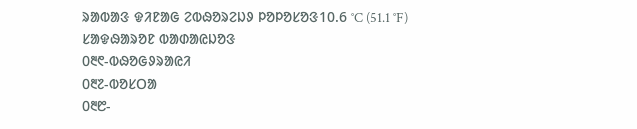ᱨᱟᱵᱟᱝ ᱫᱤᱱᱟᱜ ᱮᱵᱷᱚᱨᱮᱡᱽ ᱞᱚᱞᱚᱥᱚᱝ10.6 °C (51.1 °F)
ᱥᱟᱫᱷᱟᱨᱚᱱ ᱵᱟᱰᱟᱭᱡᱚᱝ
᱐᱓᱖-ᱵᱷᱚᱜᱽᱨᱟᱭᱤ
᱐᱓᱗-ᱵᱚᱥᱛᱟ
᱐᱓᱘-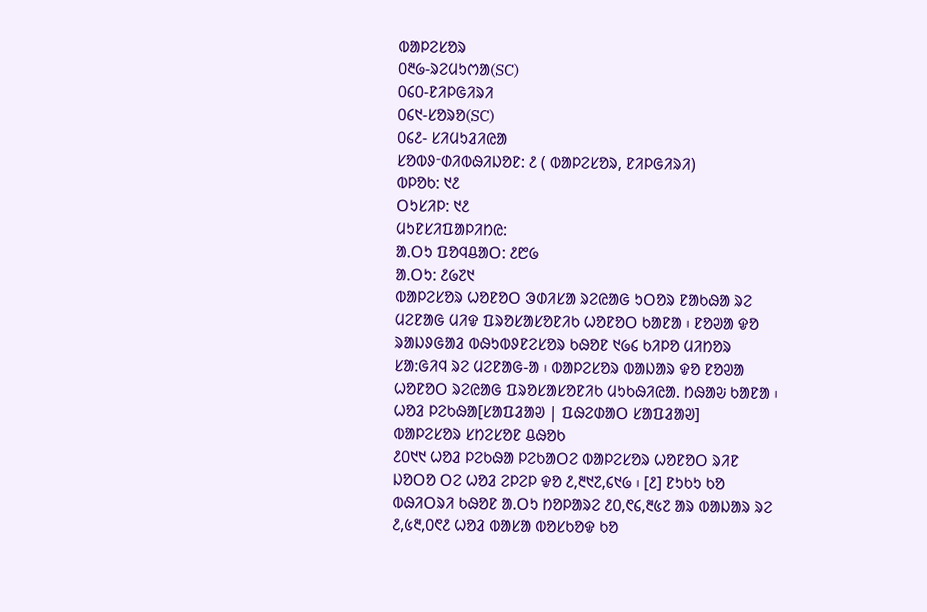ᱵᱟᱞᱮᱥᱚᱨ
᱐᱓᱙-ᱨᱮᱢᱩᱬᱟ(SC)
᱐᱔᱐-ᱱᱤᱞᱜᱤᱨᱤ
᱐᱔᱑-ᱥᱚᱨᱚ(SC)
᱐᱔᱒- ᱥᱤᱢᱩᱲᱤᱭᱟ
ᱥᱚᱵᱽᱼᱰᱤᱵᱷᱤᱡᱚᱱ: ᱒ ( ᱵᱟᱞᱮᱥᱚᱨ, ᱱᱤᱞᱜᱤᱨᱤ)
ᱵᱞᱚᱠ: ᱑᱒
ᱛᱩᱥᱤᱞ: ᱑᱒
ᱢᱩᱱᱥᱤᱯᱟᱞᱤᱴᱭ:
ᱟᱹᱛᱩ ᱯᱚᱧᱪᱟᱛ: ᱒᱘᱙
ᱟᱹᱛᱩ: ᱒᱙᱗᱑
ᱵᱟᱞᱮᱥᱚᱨ ᱦᱚᱱᱚᱛ ᱳᱰᱤᱥᱟ ᱨᱮᱭᱟᱜ ᱩᱛᱚᱨ ᱱᱟᱠᱷᱟ ᱨᱮ ᱢᱮᱱᱟᱜ ᱢᱤᱫ ᱯᱨᱚᱥᱟᱥᱚᱱᱤᱠ ᱦᱚᱱᱚᱛ ᱠᱟᱱᱟ ᱾ ᱱᱚᱣᱟ ᱫᱚ ᱨᱟᱡᱽᱜᱟᱲ ᱵᱷᱩᱵᱽᱱᱮᱥᱚᱨ ᱠᱷᱚᱱ ᱑᱙᱔ ᱠᱤᱞᱚ ᱢᱤᱴᱚᱨ ᱥᱟᱺᱜᱤᱧ ᱨᱮ ᱢᱮᱱᱟᱜ-ᱟ ᱾ ᱵᱟᱞᱮᱥᱚᱨ ᱵᱟᱡᱟᱨ ᱫᱚ ᱱᱚᱣᱟ ᱦᱚᱱᱚᱛ ᱨᱮᱭᱟᱜ ᱯᱨᱚᱥᱟᱥᱚᱱᱤᱠ ᱢᱩᱠᱷᱤᱭᱟ. ᱴᱷᱟᱶ ᱠᱟᱱᱟ ᱾
ᱦᱚᱲ ᱞᱮᱠᱷᱟ[ᱥᱟᱯᱲᱟᱣ | ᱯᱷᱮᱰᱟᱛ ᱥᱟᱯᱲᱟᱣ]
ᱵᱟᱞᱮᱥᱚᱨ ᱥᱴᱮᱥᱚᱱ ᱪᱷᱚᱠ
᱒᱐᱑᱑ ᱦᱚᱲ ᱞᱮᱠᱷᱟ ᱞᱮᱠᱟᱛᱮ ᱵᱟᱞᱮᱥᱚᱨ ᱦᱚᱱᱚᱛ ᱨᱤᱱ ᱡᱚᱛᱚ ᱛᱮ ᱦᱚᱲ ᱮᱞᱮᱞ ᱫᱚ ᱒,᱓᱑᱗,᱔᱑᱙ ᱾ [᱒] ᱱᱩᱠᱩ ᱠᱚ ᱵᱷᱤᱛᱨᱤ ᱠᱷᱚᱱ ᱟ.ᱛᱩ ᱴᱚᱞᱟᱨᱮ ᱒᱐,᱖᱔,᱓᱕᱗ ᱟᱨ ᱵᱟᱡᱟᱨ ᱨᱮ ᱒,᱕᱓,᱐᱖᱒ ᱦᱚᱲ ᱵᱟᱥᱟ ᱵᱚᱥᱠᱚᱫ ᱠᱚ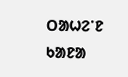ᱛᱟᱦᱮᱸᱱ ᱠᱟᱱᱟ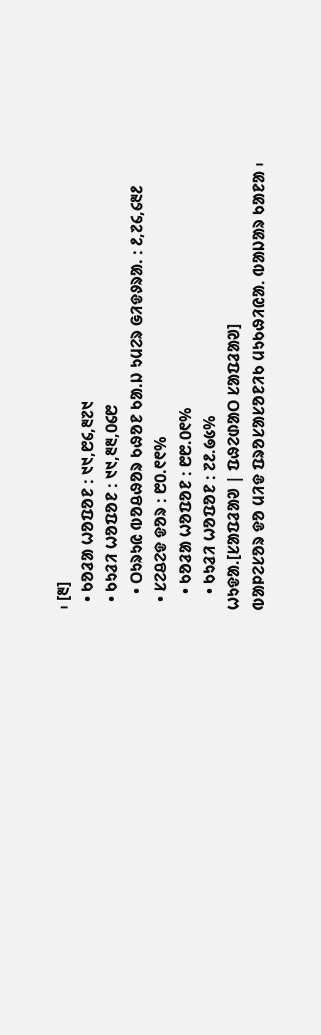᱾ [᱓]
  • ᱠᱚᱲᱟ ᱦᱚᱯᱚᱱ ᱺ ᱑᱑,᱘᱔,᱓᱗᱑
  • ᱠᱩᱲᱤ ᱦᱚᱯᱚᱱ ᱺ ᱑᱑,᱓᱓,᱐᱔᱘
    • ᱛᱩᱨᱩᱭ ᱵᱚᱪᱷᱚᱨ ᱠᱷᱚᱱ ᱠᱟ.ᱡ ᱩᱢᱮᱨ ᱜᱤᱫᱽᱨᱟ. ᱺ ᱒,᱗᱔,᱔᱓᱒
  • ᱥᱮᱪᱮᱫ ᱫᱚᱨ ᱺ ᱘᱐.᱖᱖%
    • ᱠᱚᱲᱟ ᱦᱚᱯᱚᱱ ᱺ ᱘᱘.᱐᱖%
    • ᱠᱩᱲᱤ ᱦᱚᱯᱚᱱ ᱺ ᱗᱒.᱙᱕%
ᱦᱩᱫᱟ.[ᱥᱟᱯᱲᱟᱣ | ᱯᱷᱮᱰᱟᱛ ᱥᱟᱯᱲᱟᱣ]
ᱵᱟᱞᱮᱥᱚᱨ ᱫᱚ ᱢᱤᱫ ᱯᱨᱚᱥᱟᱥᱚᱱᱤᱠ ᱢᱩᱠᱷᱤᱭᱟᱹ ᱵᱟᱡᱟᱨ ᱠᱟᱱᱟ ᱾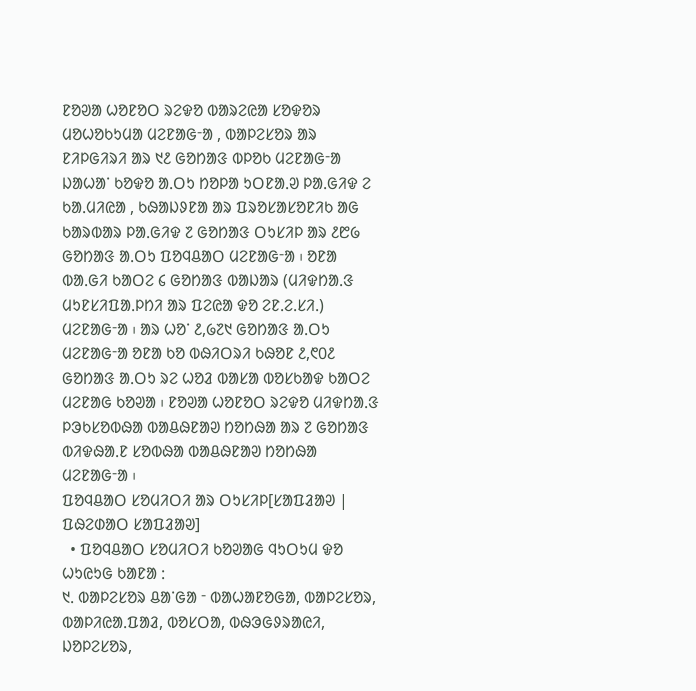ᱱᱚᱣᱟ ᱦᱚᱱᱚᱛ ᱨᱮᱫᱚ ᱵᱟᱨᱮᱭᱟ ᱥᱚᱫᱚᱨ ᱢᱚᱦᱚᱠᱩᱢᱟ ᱢᱮᱱᱟᱜᱼᱟ , ᱵᱟᱞᱮᱥᱚᱨ ᱟᱨ ᱱᱤᱞᱜᱤᱨᱤ ᱟᱨ ᱑᱒ ᱜᱚᱴᱟᱝ ᱵᱞᱚᱠ ᱢᱮᱱᱟᱜᱼᱟ ᱡᱟᱦᱟᱸ ᱠᱚᱫᱚ ᱟᱹᱛᱩ ᱴᱚᱞᱟ ᱩᱛᱱᱟᱹᱣ ᱞᱟᱹᱜᱤᱫ ᱮ ᱠᱟᱹᱢᱤᱭᱟ , ᱠᱷᱟᱡᱽᱱᱟ ᱟᱨ ᱯᱨᱚᱥᱟᱥᱚᱱᱤᱠ ᱟᱜ ᱠᱟᱨᱵᱟᱨ ᱞᱟᱹᱜᱤᱫ ᱗ ᱜᱚᱴᱟᱝ ᱛᱩᱥᱤᱞ ᱟᱨ ᱒᱘᱙ ᱜᱚᱴᱟᱝ ᱟᱹᱛᱩ ᱯᱚᱧᱪᱟᱛ ᱢᱮᱱᱟᱜᱼᱟ ᱾ ᱚᱱᱟ ᱵᱟᱹᱜᱤ ᱠᱟᱛᱮ ᱔ ᱜᱚᱴᱟᱝ ᱵᱟᱡᱟᱨ (ᱢᱤᱫᱴᱟᱹᱝ ᱢᱩᱱᱥᱤᱯᱟᱹᱞᱴᱤ ᱟᱨ ᱯᱮᱭᱟ ᱫᱚ ᱮᱱᱹᱮᱹᱥᱤᱹ) ᱢᱮᱱᱟᱜᱼᱟ ᱾ ᱟᱨ ᱦᱚᱸ ᱒,᱙᱗᱑ ᱜᱚᱴᱟᱝ ᱟᱹᱛᱩ ᱢᱮᱱᱟᱜᱼᱟ ᱚᱱᱟ ᱠᱚ ᱵᱷᱤᱛᱨᱤ ᱠᱷᱚᱱ ᱒,᱖᱐᱒ ᱜᱚᱴᱟᱝ ᱟᱹᱛᱩ ᱨᱮ ᱦᱚᱲ ᱵᱟᱥᱟ ᱵᱚᱥᱠᱟᱫ ᱠᱟᱛᱮ ᱢᱮᱱᱟᱜ ᱠᱚᱣᱟ ᱾ ᱱᱚᱣᱟ ᱦᱚᱱᱚᱛ ᱨᱮᱫᱚ ᱢᱤᱫᱴᱟᱹᱝ ᱞᱳᱠᱥᱚᱵᱷᱟ ᱵᱟᱪᱷᱱᱟᱣ ᱴᱚᱴᱷᱟ ᱟᱨ ᱗ ᱜᱚᱴᱟᱝ ᱵᱤᱫᱷᱟᱹᱱ ᱥᱚᱵᱷᱟ ᱵᱟᱪᱷᱱᱟᱣ ᱴᱚᱴᱷᱟ ᱢᱮᱱᱟᱜᱼᱟ ᱾
ᱯᱚᱧᱪᱟᱛ ᱥᱚᱢᱤᱛᱤ ᱟᱨ ᱛᱩᱥᱤᱞ[ᱥᱟᱯᱲᱟᱣ | ᱯᱷᱮᱰᱟᱛ ᱥᱟᱯᱲᱟᱣ]
  • ᱯᱚᱧᱪᱟᱛ ᱥᱚᱢᱤᱛᱤ ᱠᱚᱣᱟᱜ ᱧᱩᱛᱩᱢ ᱫᱚ ᱦᱩᱭᱩᱜ ᱠᱟᱱᱟ ᱺ
᱑ᱹ ᱵᱟᱞᱮᱥᱚᱨ ᱪᱟᱸᱜᱟ ᱼ ᱵᱟᱦᱟᱱᱚᱜᱟ, ᱵᱟᱞᱮᱥᱚᱨ, ᱵᱟᱞᱤᱭᱟᱹᱯᱟᱲ, ᱵᱚᱥᱛᱟ, ᱵᱷᱳᱜᱽᱨᱟᱭᱤ, ᱡᱚᱞᱮᱥᱚᱨ,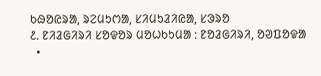ᱠᱷᱚᱭᱨᱟ, ᱨᱮᱢᱩᱬᱟ, ᱥᱤᱢᱩᱲᱤᱭᱟ, ᱥᱳᱨᱚ
᱒ᱹ ᱱᱤᱲᱜᱤᱨᱤ ᱥᱚᱫᱚᱨ ᱢᱚᱦᱠᱩᱢᱟ ᱺ ᱱᱚᱲᱜᱤᱨᱤ, ᱚᱣᱯᱚᱫᱟ
  •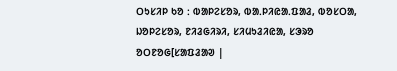ᱛᱩᱥᱤᱞ ᱠᱚ ᱺ ᱵᱟᱞᱮᱥᱚᱨ, ᱵᱟᱹᱞᱤᱭᱟᱹᱯᱟᱲ, ᱵᱚᱥᱛᱟ, ᱡᱚᱞᱮᱥᱚᱨ, ᱱᱤᱲᱜᱤᱨᱤ, ᱥᱤᱢᱩᱲᱤᱭᱟ, ᱥᱳᱨᱚ
ᱚᱛᱱᱚᱜ[ᱥᱟᱯᱲᱟᱣ |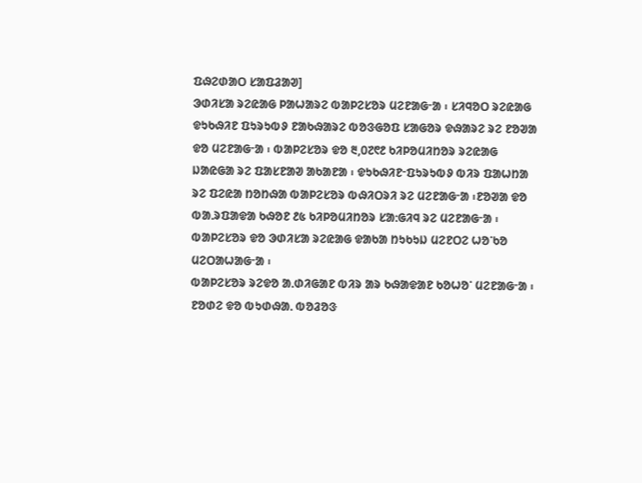ᱯᱷᱮᱰᱟᱛ ᱥᱟᱯᱲᱟᱣ]
ᱳᱰᱤᱥᱟ ᱨᱮᱭᱟᱜ ᱞᱟᱦᱟᱨᱮ ᱵᱟᱞᱮᱥᱚᱨ ᱢᱮᱱᱟᱜᱼᱟ ᱾ ᱥᱤᱧᱚᱛ ᱨᱮᱭᱟᱜ ᱫᱩᱠᱷᱤᱱ ᱯᱩᱨᱩᱵᱽ ᱱᱟᱠᱷᱟᱨᱮ ᱵᱚᱝᱜᱚᱯ ᱥᱟᱜᱚᱨ ᱫᱷᱟᱨᱮ ᱨᱮ ᱱᱚᱣᱟ ᱫᱚ ᱢᱮᱱᱟᱜᱼᱟ ᱾ ᱵᱟᱞᱮᱥᱚᱨ ᱫᱚ ᱓,᱐᱗᱖᱒ ᱠᱤᱞᱚᱢᱤᱴᱚᱨ ᱨᱮᱭᱟᱜ ᱡᱟᱭᱜᱟ ᱨᱮ ᱯᱟᱥᱱᱟᱣ ᱟᱠᱟᱱᱟ ᱾ ᱫᱩᱠᱷᱤᱱᱼᱯᱩᱨᱩᱵᱽ ᱵᱤᱨ ᱯᱟᱦᱴᱟ ᱨᱮ ᱯᱮᱭᱟ ᱴᱚᱴᱷᱟ ᱵᱟᱞᱮᱥᱚᱨ ᱵᱷᱤᱛᱨᱤ ᱨᱮ ᱢᱮᱱᱟᱜᱼᱟ ᱾ᱱᱚᱣᱟ ᱫᱚ ᱵᱟᱹᱨᱯᱟᱫᱟ ᱠᱷᱚᱱ ᱒᱕ ᱠᱤᱞᱚᱢᱤᱴᱚᱨ ᱥᱟᱺᱜᱤᱧ ᱨᱮ ᱢᱮᱱᱟᱜᱼᱟ ᱾
ᱵᱟᱞᱮᱥᱚᱨ ᱫᱚ ᱳᱰᱤᱥᱟ ᱨᱮᱭᱟᱜ ᱫᱟᱠᱟ ᱴᱩᱠᱩᱡ ᱢᱮᱱᱛᱮ ᱦᱚᱸᱠᱚ ᱢᱮᱛᱟᱦᱟᱜᱼᱟ ᱾
ᱵᱟᱞᱮᱥᱚᱨ ᱨᱮᱫᱚ ᱟᱹᱰᱤᱜᱟᱱ ᱵᱤᱨ ᱟᱨ ᱠᱷᱟᱫᱟᱱ ᱠᱚᱦᱚᱸ ᱢᱮᱱᱟᱜᱼᱟ ᱾ ᱱᱚᱰᱮ ᱫᱚ ᱵᱩᱰᱷᱟᱹ ᱵᱚᱲᱚᱝ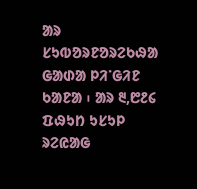ᱟᱨ ᱥᱩᱵᱚᱨᱱᱚᱨᱮᱠᱷᱟ ᱜᱟᱰᱟ ᱞᱤᱸᱜᱤᱱ ᱠᱟᱱᱟ ᱾ ᱟᱨ ᱓,᱘᱒᱔ ᱯᱷᱩᱴ ᱩᱥᱩᱞ ᱨᱮᱭᱟᱜ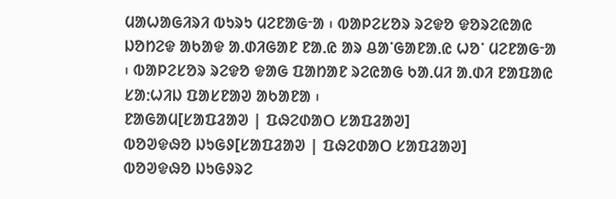ᱢᱟᱦᱟᱜᱤᱨᱤ ᱵᱩᱨᱩ ᱢᱮᱱᱟᱜᱼᱟ ᱾ ᱵᱟᱞᱮᱥᱚᱨ ᱨᱮᱫᱚ ᱫᱚᱨᱮᱭᱟᱭ ᱡᱚᱴᱮᱫ ᱟᱠᱟᱫ ᱟᱹᱰᱤᱜᱟᱱ ᱱᱟᱹᱭ ᱟᱨ ᱪᱟᱸᱜᱟᱱᱟᱹᱭ ᱦᱚᱸ ᱢᱮᱱᱟᱜᱼᱟ ᱾ ᱵᱟᱞᱮᱥᱚᱨ ᱨᱮᱫᱚ ᱫᱟᱜ ᱯᱟᱴᱟᱱ ᱨᱮᱭᱟᱜ ᱠᱟᱹᱢᱤ ᱟᱹᱰᱤ ᱱᱟᱯᱟᱭ ᱥᱟᱺᱦᱤᱡ ᱯᱟᱥᱱᱟᱣ ᱟᱠᱟᱱᱟ ᱾
ᱱᱟᱜᱟᱢ[ᱥᱟᱯᱲᱟᱣ | ᱯᱷᱮᱰᱟᱛ ᱥᱟᱯᱲᱟᱣ]
ᱵᱚᱣᱫᱷᱚ ᱡᱩᱜᱽ[ᱥᱟᱯᱲᱟᱣ | ᱯᱷᱮᱰᱟᱛ ᱥᱟᱯᱲᱟᱣ]
ᱵᱚᱣᱫᱷᱚ ᱡᱩᱜᱽᱨᱮ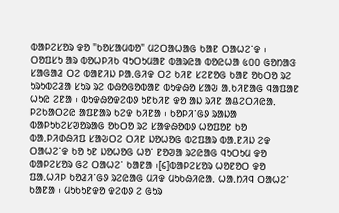ᱵᱟᱞᱮᱥᱚᱨ ᱫᱚ "ᱠᱚᱥᱟᱢᱵᱚ" ᱢᱮᱛᱟᱦᱟᱜ ᱠᱟᱱ ᱛᱟᱦᱮᱸᱫ ᱾ ᱛᱚᱯᱥᱩ ᱟᱨ ᱵᱚᱦᱞᱤᱠ ᱧᱩᱛᱩᱢᱟᱱ ᱵᱟᱨᱭᱟ ᱵᱚᱭᱦᱟ ᱕᱐᱐ ᱜᱚᱴᱟᱝ ᱥᱟᱜᱟᱲ ᱛᱮ ᱵᱟᱱᱤᱡ ᱞᱟᱹᱜᱤᱫ ᱛᱮ ᱠᱤᱱ ᱥᱮᱱᱚᱜ ᱠᱟᱱ ᱚᱠᱛᱚ ᱨᱮ ᱩᱨᱩᱵᱮᱲᱟ ᱥᱩᱨ ᱨᱮ ᱵᱷᱚᱜᱚᱵᱟᱱ ᱵᱩᱫᱷᱚ ᱥᱟᱶ ᱟᱹᱠᱤᱱᱟᱜ ᱧᱟᱯᱟᱱ ᱦᱩᱭ ᱮᱱᱟ ᱾ ᱵᱩᱫᱷᱚᱫᱮᱵᱽ ᱩᱱᱠᱤᱱ ᱫᱚ ᱟᱡ ᱨᱤᱱ ᱟᱪᱮᱛᱤᱭᱟᱹ ᱞᱮᱠᱟᱛᱮᱭ ᱟᱯᱱᱟᱨ ᱠᱮᱫ ᱠᱤᱱᱟ ᱾ ᱠᱚᱞᱤᱸᱜᱽ ᱨᱟᱡᱟ ᱵᱟᱞᱩᱠᱮᱥᱣᱚᱨᱟᱜ ᱚᱠᱛᱚ ᱨᱮ ᱥᱟᱫᱷᱚᱵᱽ ᱦᱚᱯᱚᱱ ᱠᱚ ᱵᱟᱹᱞᱤᱰᱷᱤᱯ ᱥᱟᱶᱛᱮ ᱛᱤᱱ ᱡᱚᱦᱚᱜ ᱵᱮᱯᱟᱨ ᱵᱟᱹᱱᱤᱡ ᱮᱫ ᱛᱟᱦᱮᱸᱫ ᱠᱚ ᱩᱱ ᱡᱚᱦᱚᱜ ᱦᱚᱸ ᱱᱚᱣᱟ ᱨᱮᱭᱟᱜ ᱧᱩᱛᱩᱢ ᱫᱚ ᱵᱟᱞᱮᱥᱚᱨ ᱜᱮ ᱛᱟᱦᱮᱸ ᱠᱟᱱᱟ ᱾[᱔]ᱵᱟᱞᱮᱥᱚᱨ ᱦᱚᱱᱚᱛ ᱫᱚ ᱯᱟᱹᱦᱤᱞ ᱠᱚᱲᱤᱸᱜᱽ ᱨᱮᱭᱟᱜ ᱢᱤᱫ ᱢᱩᱠᱷᱤᱭᱟᱹ ᱦᱟᱹᱴᱤᱧ ᱛᱟᱦᱮᱸ ᱠᱟᱱᱟ ᱾ ᱢᱩᱠᱩᱱᱫᱚ ᱫᱮᱵᱽ ᱮ ᱜᱩᱨ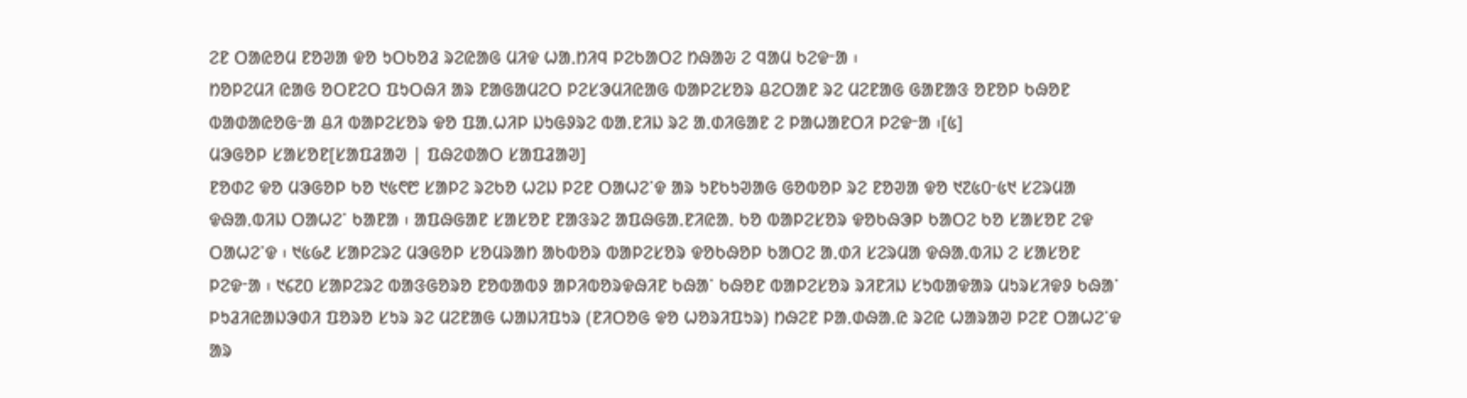ᱮᱱ ᱛᱟᱭᱚᱢ ᱱᱚᱣᱟ ᱫᱚ ᱩᱛᱠᱚᱲ ᱨᱮᱭᱟᱜ ᱢᱤᱫ ᱦᱟᱹᱴᱤᱧ ᱞᱮᱠᱟᱛᱮ ᱴᱷᱟᱶ ᱮ ᱧᱟᱢ ᱠᱮᱫᱼᱟ ᱾
ᱴᱚᱞᱮᱢᱤ ᱭᱟᱜ ᱚᱛᱱᱮᱛ ᱯᱩᱛᱷᱤ ᱟᱨ ᱱᱟᱜᱟᱢᱮᱛ ᱞᱮᱥᱳᱢᱤᱭᱟᱜ ᱵᱟᱞᱮᱥᱚᱨ ᱪᱮᱛᱟᱱ ᱨᱮ ᱢᱮᱱᱟᱜ ᱜᱟᱱᱟᱝ ᱚᱱᱚᱞ ᱠᱷᱚᱱ ᱵᱟᱰᱟᱭᱚᱜᱼᱟ ᱪᱤ ᱵᱟᱞᱮᱥᱚᱨ ᱫᱚ ᱯᱟᱹᱦᱤᱞ ᱡᱩᱜᱽᱨᱮ ᱵᱟᱹᱱᱤᱡ ᱨᱮ ᱟᱹᱰᱤᱜᱟᱱ ᱮ ᱞᱟᱦᱟᱱᱛᱤ ᱞᱮᱫᱼᱟ ᱾[᱕]
ᱢᱳᱜᱚᱞ ᱥᱟᱥᱚᱱ[ᱥᱟᱯᱲᱟᱣ | ᱯᱷᱮᱰᱟᱛ ᱥᱟᱯᱲᱟᱣ]
ᱱᱚᱰᱮ ᱫᱚ ᱢᱳᱜᱚᱞ ᱠᱚ ᱑᱕᱖᱘ ᱥᱟᱞᱮ ᱨᱮᱠᱚ ᱦᱮᱡ ᱞᱮᱱ ᱛᱟᱦᱮᱸᱫ ᱟᱨ ᱩᱱᱠᱩᱣᱟᱜ ᱜᱚᱵᱚᱞ ᱨᱮ ᱱᱚᱣᱟ ᱫᱚ ᱑᱗᱕᱐ᱼ᱕᱑ ᱥᱮᱨᱢᱟ ᱫᱷᱟᱹᱵᱤᱡ ᱛᱟᱦᱮᱸ ᱠᱟᱱᱟ ᱾ ᱟᱯᱷᱜᱟᱱ ᱥᱟᱥᱚᱱ ᱱᱟᱝᱨᱮ ᱟᱯᱷᱜᱟᱹᱱᱤᱭᱟᱹ ᱠᱚ ᱵᱟᱞᱮᱥᱚᱨ ᱫᱚᱠᱷᱳᱞ ᱠᱟᱛᱮ ᱠᱚ ᱥᱟᱥᱚᱱ ᱮᱫ ᱛᱟᱦᱮᱸᱫ ᱾ ᱑᱕᱙᱒ ᱥᱟᱞᱮᱨᱮ ᱢᱳᱜᱚᱞ ᱥᱚᱢᱨᱟᱴ ᱟᱠᱵᱚᱨ ᱵᱟᱞᱮᱥᱚᱨ ᱫᱚᱠᱷᱚᱞ ᱠᱟᱛᱮ ᱟᱹᱰᱤ ᱥᱮᱨᱢᱟ ᱫᱷᱟᱹᱵᱤᱡ ᱮ ᱥᱟᱥᱚᱱ ᱞᱮᱫᱼᱟ ᱾ ᱑᱔᱗᱐ ᱥᱟᱞᱮᱨᱮ ᱵᱟᱝᱜᱚᱨᱚ ᱱᱚᱵᱟᱵᱽ ᱟᱞᱤᱵᱚᱨᱫᱷᱤᱱ ᱠᱷᱟᱸ ᱠᱷᱚᱱ ᱵᱟᱞᱮᱥᱚᱨ ᱨᱤᱱᱤᱡ ᱥᱩᱵᱟᱫᱟᱨ ᱢᱩᱨᱥᱤᱫᱽ ᱠᱷᱟᱸ ᱞᱩᱲᱤᱭᱟᱡᱳᱰᱤ ᱯᱚᱨᱚ ᱥᱩᱨ ᱨᱮ ᱢᱮᱱᱟᱜ ᱦᱟᱡᱤᱯᱩᱨ (ᱱᱤᱛᱚᱜ ᱫᱚ ᱦᱚᱨᱤᱯᱩᱨ) ᱴᱷᱮᱱ ᱞᱟᱹᱰᱷᱟᱹᱭ ᱨᱮᱭ ᱦᱟᱨᱟᱣ ᱞᱮᱱ ᱛᱟᱦᱮᱸᱫ ᱟᱨ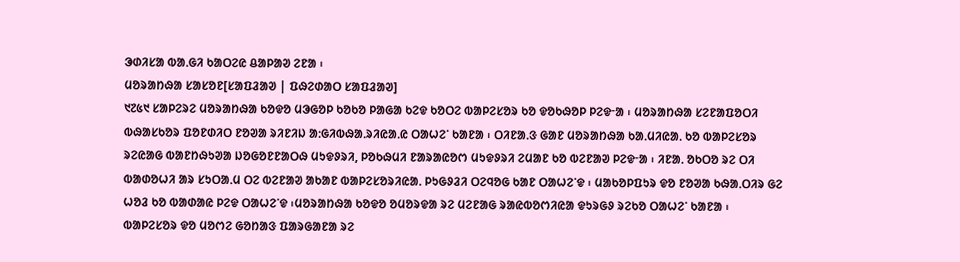ᱳᱰᱤᱥᱟ ᱵᱟᱹᱜᱤ ᱠᱟᱛᱮᱭ ᱪᱟᱞᱟᱣ ᱮᱱᱟ ᱾
ᱢᱚᱨᱟᱴᱷᱟ ᱥᱟᱥᱚᱱ[ᱥᱟᱯᱲᱟᱣ | ᱯᱷᱮᱰᱟᱛ ᱥᱟᱯᱲᱟᱣ]
᱑᱗᱕᱑ ᱥᱟᱞᱮᱨᱮ ᱢᱚᱨᱟᱴᱷᱟ ᱠᱚᱫᱚ ᱢᱳᱜᱚᱞ ᱠᱚᱠᱚ ᱞᱟᱜᱟ ᱠᱮᱫ ᱠᱚᱛᱮ ᱵᱟᱞᱮᱥᱚᱨ ᱠᱚ ᱫᱚᱠᱷᱚᱞ ᱞᱮᱫᱼᱟ ᱾ ᱢᱚᱨᱟᱴᱷᱟ ᱥᱮᱱᱟᱯᱚᱛᱤ ᱵᱷᱟᱥᱠᱚᱨ ᱯᱚᱱᱰᱤᱛ ᱱᱚᱣᱟ ᱨᱤᱱᱤᱡ ᱟᱺᱜᱤᱵᱷᱟᱹᱨᱤᱭᱟᱹᱭ ᱛᱟᱦᱮᱸ ᱠᱟᱱᱟ ᱾ ᱛᱤᱱᱟᱹᱝ ᱜᱟᱱ ᱢᱚᱨᱟᱴᱷᱟ ᱠᱟᱹᱢᱤᱭᱟᱹ ᱠᱚ ᱵᱟᱞᱮᱥᱚᱨ ᱨᱮᱭᱟᱜ ᱵᱟᱱᱴᱷᱩᱣᱟ ᱡᱚᱜᱚᱱᱱᱟᱛᱷ ᱢᱩᱫᱽᱨᱤ, ᱞᱚᱠᱷᱢᱤ ᱱᱟᱨᱟᱭᱚᱬ ᱢᱩᱫᱽᱨᱤ ᱮᱢᱟᱱ ᱠᱚ ᱵᱮᱱᱟᱣ ᱞᱮᱫᱼᱟ ᱾ ᱤᱱᱟᱹ ᱚᱠᱛᱚ ᱨᱮ ᱛᱤ ᱵᱟᱰᱚᱦᱤ ᱟᱨ ᱥᱩᱛᱟᱹᱢ ᱛᱮ ᱵᱮᱱᱟᱣ ᱟᱠᱟᱱ ᱵᱟᱞᱮᱥᱚᱨᱤᱭᱟᱹ ᱞᱩᱜᱽᱲᱤ ᱛᱮᱧᱚᱜ ᱠᱟᱱ ᱛᱟᱦᱮᱸᱫ ᱾ ᱢᱟᱠᱚᱞᱯᱩᱨ ᱫᱚ ᱱᱚᱣᱟ ᱠᱷᱟᱹᱛᱤᱨ ᱜᱮ ᱦᱚᱲ ᱠᱚ ᱵᱟᱰᱟᱭ ᱞᱮᱫ ᱛᱟᱦᱮᱸᱫ ᱾ᱢᱚᱨᱟᱴᱷᱟ ᱠᱚᱫᱚ ᱚᱢᱚᱨᱫᱟ ᱨᱮ ᱢᱮᱱᱟᱜ ᱨᱟᱭᱵᱚᱬᱤᱭᱟ ᱫᱩᱨᱜᱽ ᱨᱮᱠᱚ ᱛᱟᱦᱮᱸ ᱠᱟᱱᱟ ᱾ ᱵᱟᱞᱮᱥᱚᱨ ᱫᱚ ᱢᱚᱬᱮ ᱜᱚᱴᱟᱝ ᱯᱟᱨᱜᱟᱱᱟ ᱨᱮ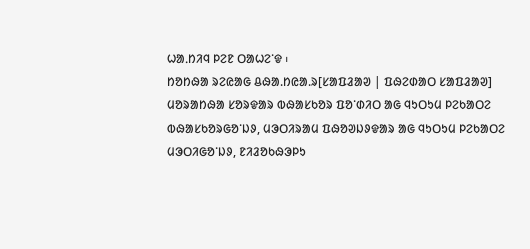ᱦᱟᱹᱴᱤᱧ ᱞᱮᱱ ᱛᱟᱦᱮᱸᱫ ᱾
ᱴᱚᱴᱷᱟ ᱨᱮᱭᱟᱜ ᱪᱷᱟ.ᱴᱭᱟ.ᱨ[ᱥᱟᱯᱲᱟᱣ | ᱯᱷᱮᱰᱟᱛ ᱥᱟᱯᱲᱟᱣ]
ᱢᱚᱨᱟᱴᱷᱟ ᱥᱚᱨᱫᱟᱨ ᱵᱷᱟᱥᱠᱚᱨ ᱯᱚᱸᱰᱤᱛ ᱟᱜ ᱧᱩᱛᱩᱢ ᱞᱮᱠᱟᱛᱮ ᱵᱷᱟᱥᱠᱚᱨᱜᱚᱸᱡᱽ, ᱢᱳᱛᱤᱨᱟᱢ ᱯᱷᱚᱣᱡᱽᱫᱟᱨ ᱟᱜ ᱧᱩᱛᱩᱢ ᱞᱮᱠᱟᱛᱮ ᱢᱳᱛᱤᱜᱚᱸᱡᱽ, ᱱᱤᱲᱚᱠᱷᱳᱞᱩ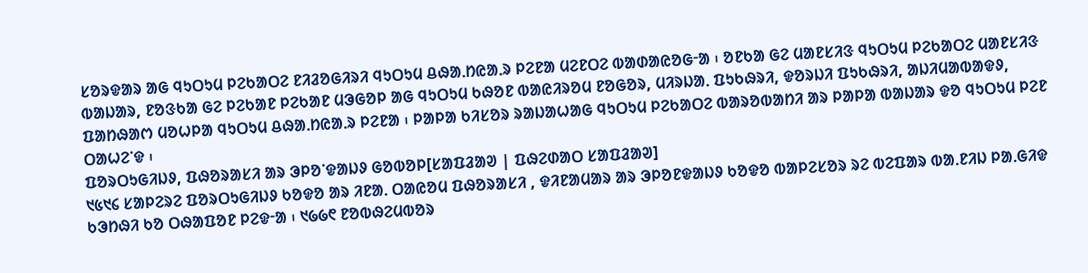ᱥᱚᱨᱫᱟᱨ ᱟᱜ ᱧᱩᱛᱩᱢ ᱞᱮᱠᱟᱛᱮ ᱱᱤᱲᱚᱜᱤᱨᱤ ᱧᱩᱛᱩᱢ ᱪᱷᱟᱹᱴᱭᱟᱹᱨ ᱞᱮᱱᱟ ᱢᱮᱱᱛᱮ ᱵᱟᱰᱟᱭᱚᱜᱼᱟ ᱾ ᱚᱱᱠᱟ ᱜᱮ ᱢᱟᱱᱥᱤᱝ ᱧᱩᱛᱩᱢ ᱞᱮᱠᱟᱛᱮ ᱢᱟᱱᱥᱤᱝ ᱵᱟᱡᱟᱨ, ᱱᱚᱝᱠᱟ ᱜᱮ ᱞᱮᱠᱟᱱ ᱞᱮᱠᱟᱱ ᱢᱳᱜᱚᱞ ᱟᱜ ᱧᱩᱛᱩᱢ ᱠᱷᱚᱱ ᱵᱟᱭᱤᱨᱚᱢ ᱱᱚᱜᱚᱨ, ᱢᱤᱨᱡᱟᱹ ᱯᱩᱠᱷᱨᱤ, ᱫᱚᱨᱡᱤ ᱯᱩᱠᱷᱨᱤ, ᱟᱡᱤᱢᱟᱵᱟᱫᱽ, ᱯᱟᱴᱷᱟᱬ ᱢᱚᱦᱞᱟ ᱧᱩᱛᱩᱢ ᱪᱷᱟᱹᱴᱭᱟᱹᱨ ᱞᱮᱱᱟ ᱾ ᱞᱟᱞᱟ ᱠᱤᱥᱚᱨ ᱨᱟᱡᱟᱦᱟᱜ ᱧᱩᱛᱩᱢ ᱞᱮᱠᱟᱛᱮ ᱵᱟᱨᱚᱵᱟᱴᱤ ᱟᱨ ᱞᱟᱞᱟ ᱵᱟᱡᱟᱨ ᱫᱚ ᱧᱩᱛᱩᱢ ᱞᱮᱱ ᱛᱟᱦᱮᱸᱫ ᱾
ᱯᱚᱨᱛᱩᱜᱤᱡᱽ, ᱯᱷᱚᱨᱟᱥᱤ ᱟᱨ ᱳᱞᱚᱸᱫᱟᱡᱽ ᱜᱚᱵᱚᱞ[ᱥᱟᱯᱲᱟᱣ | ᱯᱷᱮᱰᱟᱛ ᱥᱟᱯᱲᱟᱣ]
᱑᱕᱑᱔ ᱥᱟᱞᱮᱨᱮ ᱯᱚᱨᱛᱩᱜᱤᱡᱽ ᱠᱚᱫᱚ ᱟᱨ ᱤᱱᱟᱹ ᱛᱟᱭᱚᱢ ᱯᱷᱚᱨᱟᱥᱤ , ᱫᱤᱱᱟᱢᱟᱨ ᱟᱨ ᱳᱞᱚᱱᱫᱟᱡᱽ ᱠᱚᱫᱚ ᱵᱟᱞᱮᱥᱚᱨ ᱨᱮ ᱵᱮᱯᱟᱨ ᱵᱟᱹᱱᱤᱡ ᱞᱟᱹᱜᱤᱫ ᱠᱳᱴᱷᱤ ᱠᱚ ᱛᱷᱟᱯᱚᱱ ᱞᱮᱫᱼᱟ ᱾ ᱑᱙᱙᱖ ᱱᱚᱵᱷᱮᱢᱵᱚᱨ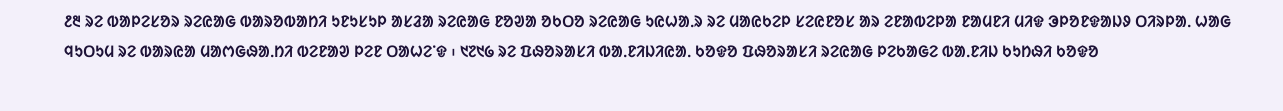᱒᱓ ᱨᱮ ᱵᱟᱞᱮᱥᱚᱨ ᱨᱮᱭᱟᱜ ᱵᱟᱨᱚᱵᱟᱴᱤ ᱩᱱᱩᱥᱩᱞ ᱟᱥᱲᱟ ᱨᱮᱭᱟᱜ ᱱᱚᱣᱟ ᱚᱠᱛᱚ ᱨᱮᱭᱟᱜ ᱩᱭᱦᱟᱹᱨ ᱨᱮ ᱢᱟᱭᱠᱮᱞ ᱥᱮᱭᱱᱚᱥ ᱟᱨ ᱮᱱᱟᱵᱮᱞᱟ ᱱᱟᱢᱱᱤ ᱢᱤᱫ ᱳᱞᱚᱱᱫᱟᱡᱽ ᱛᱤᱨᱞᱟᱹ ᱦᱟᱜ ᱧᱩᱛᱩᱢ ᱨᱮ ᱵᱟᱨᱭᱟ ᱢᱟᱬᱜᱷᱟᱹᱴᱤ ᱵᱮᱱᱟᱣ ᱞᱮᱱ ᱛᱟᱦᱮᱸᱫ ᱾ ᱑᱗᱑᱙ ᱨᱮ ᱯᱷᱚᱨᱟᱥᱤ ᱵᱟᱹᱱᱤᱡᱤᱭᱟᱹ ᱠᱚᱫᱚ ᱯᱷᱚᱨᱟᱥᱤ ᱨᱮᱭᱟᱜ ᱞᱮᱠᱟᱜᱮ ᱵᱟᱹᱱᱤᱡ ᱠᱩᱴᱷᱤ ᱠᱚᱫᱚ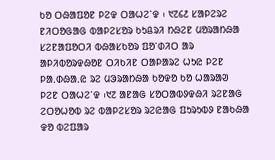ᱠᱚ ᱛᱷᱟᱯᱚᱱ ᱞᱮᱫ ᱛᱟᱦᱮᱸᱫ ᱾ ᱑᱗᱔᱒ ᱥᱟᱞᱮᱨᱮ ᱱᱤᱛᱚᱜᱟᱜ ᱵᱟᱞᱮᱥᱚᱨ ᱠᱩᱪᱨᱤ ᱴᱷᱮᱱ ᱢᱚᱨᱟᱴᱷᱟ ᱥᱮᱱᱟᱯᱚᱛᱤ ᱵᱷᱟᱥᱠᱚᱨ ᱯᱚᱸᱰᱤᱛ ᱟᱨ ᱟᱞᱤᱵᱚᱨᱫᱷᱚᱱ ᱛᱤᱠᱤᱱ ᱛᱟᱞᱟᱨᱮ ᱦᱩᱭ ᱞᱮᱱ ᱞᱟᱹᱰᱷᱟᱹᱭ ᱨᱮ ᱢᱳᱨᱟᱴᱷᱟ ᱠᱚᱫᱚ ᱠᱚ ᱦᱟᱨᱟᱣ ᱞᱮᱱ ᱛᱟᱦᱮᱸᱫ ᱾᱑᱗ ᱟᱱᱟᱜ ᱥᱚᱛᱟᱵᱽᱫᱷᱤ ᱨᱮᱱᱟᱜ ᱮᱛᱚᱦᱚᱵ ᱨᱮ ᱵᱟᱞᱮᱥᱚᱨ ᱨᱮᱭᱟᱜ ᱯᱩᱨᱩᱵᱽ ᱱᱟᱠᱷᱟ ᱫᱚ ᱵᱮᱯᱟᱨ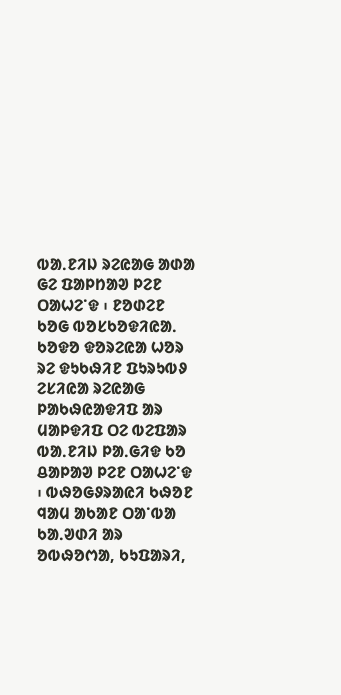ᱵᱟᱹᱱᱤᱡ ᱨᱮᱭᱟᱜ ᱟᱰᱟ ᱜᱮ ᱯᱟᱞᱴᱟᱣ ᱞᱮᱱ ᱛᱟᱦᱮᱸᱫ ᱾ ᱱᱚᱰᱮᱱ ᱠᱚᱜ ᱵᱚᱥᱠᱚᱫᱤᱭᱟᱹ ᱠᱚᱫᱚ ᱫᱚᱨᱮᱭᱟ ᱦᱚᱨ ᱨᱮ ᱫᱩᱠᱷᱤᱱ ᱯᱩᱨᱩᱵᱽ ᱮᱥᱤᱭᱟ ᱨᱮᱭᱟᱜ ᱞᱟᱠᱷᱭᱟᱫᱤᱯ ᱟᱨ ᱢᱟᱞᱫᱤᱯ ᱛᱮ ᱵᱮᱯᱟᱨ ᱵᱟᱹᱱᱤᱡ ᱞᱟᱹᱜᱤᱫ ᱠᱚ ᱪᱟᱞᱟᱣ ᱞᱮᱱ ᱛᱟᱦᱮᱸᱫ ᱾ ᱵᱷᱚᱜᱽᱨᱟᱭᱤ ᱠᱷᱚᱱ ᱧᱟᱢ ᱟᱠᱟᱱ ᱛᱟᱸᱵᱟ ᱠᱟᱹᱣᱰᱤ ᱟᱨ ᱚᱵᱷᱚᱬᱟ, ᱠᱩᱯᱟᱨᱤ,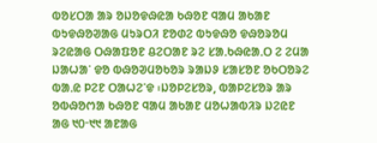ᱵᱚᱥᱛᱟ ᱟᱨ ᱚᱡᱚᱫᱷᱭᱟ ᱠᱷᱚᱱ ᱧᱟᱢ ᱟᱠᱟᱱ ᱵᱩᱫᱷᱚᱣᱟᱜ ᱢᱩᱨᱛᱤ ᱱᱚᱰᱮ ᱵᱩᱫᱷᱚ ᱫᱷᱚᱨᱚᱢ ᱨᱮᱭᱟᱜ ᱛᱷᱟᱯᱚᱱ ᱪᱮᱛᱟᱱ ᱨᱮ ᱥᱟᱹᱠᱷᱭᱟᱹᱛ ᱮ ᱮᱢᱟ ᱡᱟᱦᱟᱸ ᱫᱚ ᱵᱷᱚᱣᱢᱚᱠᱚᱨ ᱨᱟᱡᱽ ᱥᱟᱥᱚᱱ ᱚᱠᱛᱚᱨᱮ ᱵᱟᱹᱭ ᱞᱮᱱ ᱛᱟᱦᱮᱸᱫ ᱾ᱡᱚᱞᱮᱥᱚᱨ, ᱵᱟᱞᱮᱥᱚᱨ ᱟᱨ ᱚᱵᱷᱚᱬᱟ ᱠᱷᱚᱱ ᱧᱟᱢ ᱟᱠᱟᱱ ᱢᱚᱦᱟᱵᱤᱨ ᱡᱮᱭᱱ ᱟᱜ ᱑᱐ᱼ᱑᱑ ᱟᱱᱟᱜ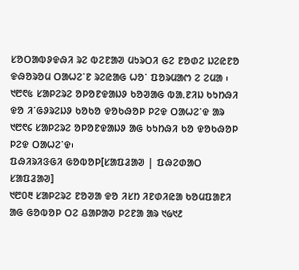ᱥᱚᱛᱟᱵᱽᱫᱷᱤ ᱨᱮ ᱵᱮᱱᱟᱣ ᱢᱩᱨᱛᱤ ᱜᱮ ᱱᱚᱰᱮ ᱡᱮᱭᱱᱚ ᱫᱷᱚᱨᱚᱢ ᱛᱟᱦᱮᱸᱱ ᱨᱮᱭᱟᱜ ᱦᱚᱸ ᱯᱚᱨᱢᱟᱬ ᱮ ᱮᱢᱟ ᱾ ᱑᱘᱖᱕ ᱥᱟᱞᱮᱨᱮ ᱚᱞᱚᱱᱫᱟᱡᱽ ᱠᱚᱣᱟᱜ ᱵᱟᱹᱱᱤᱡ ᱠᱩᱴᱷᱤ ᱫᱚ ᱤᱸᱜᱽᱨᱮᱡᱽ ᱠᱚᱠᱚ ᱫᱚᱠᱷᱚᱞ ᱞᱮᱫ ᱛᱟᱦᱮᱸᱫ ᱟᱨ ᱑᱘᱖᱔ ᱥᱟᱞᱮᱨᱮ ᱚᱞᱚᱱᱫᱟᱡᱽ ᱟᱜ ᱠᱩᱴᱷᱤ ᱠᱚ ᱫᱚᱠᱷᱚᱞ ᱞᱮᱫ ᱛᱟᱦᱮᱸᱫ᱾
ᱯᱷᱤᱨᱤᱝᱜᱤ ᱜᱚᱵᱚᱞ[ᱥᱟᱯᱲᱟᱣ | ᱯᱷᱮᱰᱟᱛ ᱥᱟᱯᱲᱟᱣ]
᱑᱘᱐᱓ ᱥᱟᱞᱮᱨᱮ ᱱᱚᱣᱟ ᱫᱚ ᱤᱥᱴ ᱤᱱᱰᱤᱭᱟ ᱠᱚᱢᱯᱟᱱᱤ ᱟᱜ ᱜᱚᱵᱚᱞ ᱛᱮ ᱪᱟᱞᱟᱣ ᱞᱮᱱᱟ ᱟᱨ ᱑᱙᱑᱒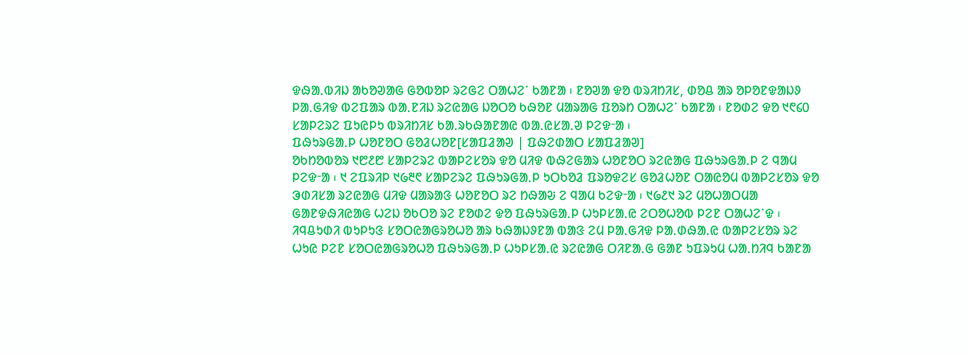ᱫᱷᱟᱹᱵᱤᱡ ᱟᱠᱚᱣᱟᱜ ᱜᱚᱵᱚᱞ ᱨᱮᱜᱮ ᱛᱟᱦᱮᱸ ᱠᱟᱱᱟ ᱾ ᱱᱚᱣᱟ ᱫᱚ ᱵᱨᱤᱴᱤᱥ, ᱰᱚᱪ ᱟᱨ ᱚᱞᱚᱱᱫᱟᱡᱽ ᱞᱟᱹᱜᱤᱫ ᱵᱮᱯᱟᱨ ᱵᱟᱹᱱᱤᱡ ᱨᱮᱭᱟᱜ ᱡᱚᱛᱚ ᱠᱷᱚᱱ ᱢᱟᱨᱟᱜ ᱯᱚᱨᱴ ᱛᱟᱦᱮᱸ ᱠᱟᱱᱟ ᱾ ᱱᱚᱰᱮ ᱫᱚ ᱑᱖᱔᱐ ᱥᱟᱞᱮᱨᱮ ᱯᱩᱭᱞᱩ ᱵᱨᱤᱴᱤᱥ ᱠᱟᱹᱨᱠᱷᱟᱱᱟᱭ ᱵᱟᱹᱭᱥᱟᱹᱣ ᱞᱮᱫᱼᱟ ᱾
ᱯᱷᱩᱨᱜᱟᱹᱞ ᱦᱚᱱᱚᱛ ᱜᱚᱲᱦᱚᱱ[ᱥᱟᱯᱲᱟᱣ | ᱯᱷᱮᱰᱟᱛ ᱥᱟᱯᱲᱟᱣ]
ᱚᱠᱴᱚᱵᱚᱨ ᱑᱘᱒᱘ ᱥᱟᱞᱮᱨᱮ ᱵᱟᱞᱮᱥᱚᱨ ᱫᱚ ᱢᱤᱫ ᱵᱷᱮᱜᱟᱨ ᱦᱚᱱᱚᱛ ᱨᱮᱭᱟᱜ ᱯᱷᱩᱨᱜᱟᱹᱞ ᱮ ᱧᱟᱢ ᱞᱮᱫᱼᱟ ᱾ ᱑ ᱮᱯᱨᱤᱞ ᱑᱙᱓᱖ ᱥᱟᱞᱮᱨᱮ ᱯᱷᱩᱨᱜᱟᱹᱞ ᱩᱛᱠᱚᱲ ᱯᱨᱚᱫᱮᱥ ᱜᱚᱲᱦᱚᱱ ᱛᱟᱭᱚᱢ ᱵᱟᱞᱮᱥᱚᱨ ᱫᱚ ᱳᱰᱤᱥᱟ ᱨᱮᱭᱟᱜ ᱢᱤᱫ ᱢᱟᱨᱟᱝ ᱦᱚᱱᱚᱛ ᱨᱮ ᱴᱷᱟᱶ ᱮ ᱧᱟᱢ ᱠᱮᱫᱼᱟ ᱾ ᱑᱙᱒᱑ ᱨᱮ ᱢᱚᱦᱟᱛᱢᱟ ᱜᱟᱱᱫᱷᱤᱭᱟᱜ ᱦᱮᱡ ᱚᱠᱛᱚ ᱨᱮ ᱱᱚᱰᱮ ᱫᱚ ᱯᱷᱩᱨᱜᱟᱹᱞ ᱦᱩᱞᱥᱟᱹᱭ ᱮᱛᱚᱦᱚᱵ ᱞᱮᱱ ᱛᱟᱦᱮᱸᱫ ᱾ ᱤᱧᱪᱩᱰᱤ ᱵᱩᱞᱩᱝ ᱥᱚᱛᱭᱟᱜᱨᱚᱦᱚ ᱟᱨ ᱠᱷᱟᱡᱽᱱᱟ ᱵᱟᱝ ᱮᱢ ᱞᱟᱹᱜᱤᱫ ᱞᱟᱹᱰᱷᱟᱹᱭ ᱵᱟᱞᱮᱥᱚᱨ ᱨᱮ ᱦᱩᱭ ᱞᱮᱱ ᱥᱚᱛᱭᱟᱜᱨᱚᱦᱚ ᱯᱷᱩᱨᱜᱟᱹᱞ ᱦᱩᱞᱥᱟᱹᱭ ᱨᱮᱭᱟᱜ ᱛᱤᱱᱟᱹᱜ ᱜᱟᱱ ᱩᱯᱨᱩᱢ ᱦᱟᱹᱴᱤᱧ ᱠᱟᱱᱟ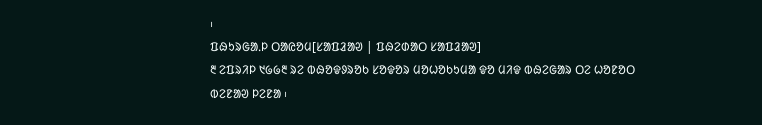᱾
ᱯᱷᱩᱨᱜᱟᱹᱞ ᱛᱟᱭᱚᱢ[ᱥᱟᱯᱲᱟᱣ | ᱯᱷᱮᱰᱟᱛ ᱥᱟᱯᱲᱟᱣ]
᱓ ᱮᱯᱨᱤᱞ ᱑᱙᱙᱓ ᱨᱮ ᱵᱷᱚᱫᱽᱨᱚᱠ ᱥᱚᱫᱚᱨ ᱢᱚᱦᱚᱠᱩᱢᱟ ᱫᱚ ᱢᱤᱫ ᱵᱷᱮᱜᱟᱨ ᱛᱮ ᱦᱚᱱᱚᱛ ᱵᱮᱱᱟᱣ ᱞᱮᱱᱟ ᱾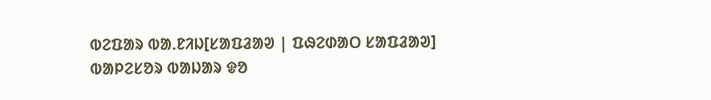ᱵᱮᱯᱟᱨ ᱵᱟᱹᱱᱤᱡ[ᱥᱟᱯᱲᱟᱣ | ᱯᱷᱮᱰᱟᱛ ᱥᱟᱯᱲᱟᱣ]
ᱵᱟᱞᱮᱥᱚᱨ ᱵᱟᱡᱟᱨ ᱫᱚ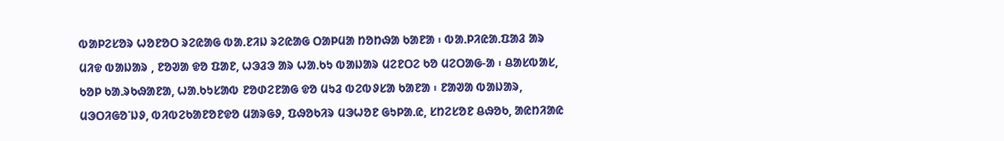ᱵᱟᱞᱮᱥᱚᱨ ᱦᱚᱱᱚᱛ ᱨᱮᱭᱟᱜ ᱵᱟᱹᱱᱤᱡ ᱨᱮᱭᱟᱜ ᱛᱟᱞᱢᱟ ᱴᱚᱴᱷᱟ ᱠᱟᱱᱟ ᱾ ᱵᱟᱹᱞᱤᱭᱟᱹᱯᱟᱲ ᱟᱨ ᱢᱤᱫ ᱵᱟᱡᱟᱨ , ᱱᱚᱣᱟ ᱫᱚ ᱯᱟᱱ, ᱦᱳᱲᱳ ᱟᱨ ᱦᱟᱹᱠᱩ ᱵᱟᱡᱟᱨ ᱢᱮᱱᱛᱮ ᱠᱚ ᱢᱮᱛᱟᱜ-ᱟ ᱾ ᱪᱟᱥᱵᱟᱥ, ᱠᱚᱞ ᱠᱟᱹᱨᱠᱷᱟᱱᱟ, ᱦᱟᱹᱠᱩᱥᱟᱵ ᱱᱚᱰᱮᱱᱟᱜ ᱫᱚ ᱢᱩᱲ ᱵᱮᱵᱽᱥᱟ ᱠᱟᱱᱟ ᱾ ᱱᱟᱣᱟ ᱵᱟᱡᱟᱨ, ᱢᱳᱛᱤᱜᱚᱸᱡᱽ, ᱵᱤᱵᱮᱠᱟᱱᱚᱱᱫᱚ ᱢᱟᱨᱜᱽ, ᱯᱷᱚᱠᱤᱨ ᱢᱳᱦᱚᱱ ᱜᱩᱞᱟᱹᱭ, ᱥᱴᱮᱥᱚᱱ ᱪᱷᱚᱠ, ᱟᱭᱴᱤᱟᱭ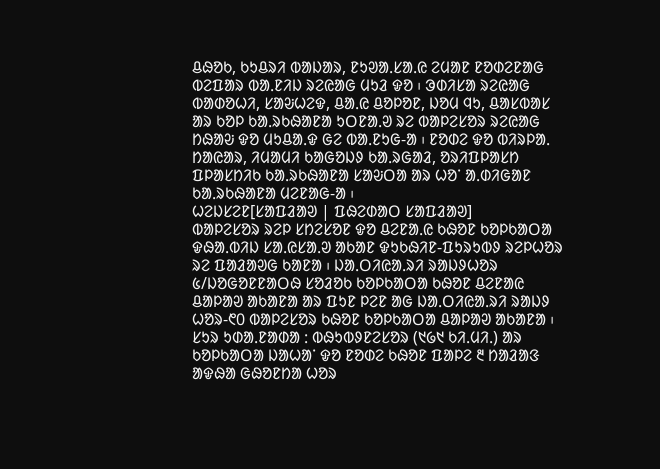ᱪᱷᱚᱠ, ᱠᱩᱪᱨᱤ ᱵᱟᱡᱟᱨ, ᱱᱩᱣᱟᱹᱥᱟᱹᱭ ᱮᱢᱟᱱ ᱱᱚᱰᱮᱱᱟᱜ ᱵᱮᱯᱟᱨ ᱵᱟᱹᱱᱤᱡ ᱨᱮᱭᱟᱜ ᱢᱩᱲ ᱫᱚ ᱾ ᱳᱰᱤᱥᱟ ᱨᱮᱭᱟᱜ ᱵᱟᱰᱚᱦᱤ, ᱥᱟᱶᱦᱮᱫ, ᱪᱟᱹᱭ ᱪᱚᱞᱚᱱ, ᱡᱚᱢ ᱧᱩ, ᱪᱟᱥᱵᱟᱥ ᱟᱨ ᱠᱚᱞ ᱠᱟᱹᱨᱠᱷᱟᱱᱟ ᱩᱛᱱᱟᱹᱣ ᱨᱮ ᱵᱟᱞᱮᱥᱚᱨ ᱨᱮᱭᱟᱜ ᱴᱷᱟᱶ ᱫᱚ ᱢᱩᱪᱟᱹᱫ ᱜᱮ ᱵᱟᱹᱱᱩᱜ-ᱟ ᱾ ᱱᱚᱰᱮ ᱫᱚ ᱵᱤᱨᱞᱟᱹ ᱴᱟᱭᱟᱨ, ᱤᱢᱟᱢᱤ ᱠᱟᱜᱚᱡᱽ ᱠᱟᱹᱨᱜᱟᱲ, ᱚᱨᱤᱯᱞᱟᱥᱴ ᱯᱞᱟᱥᱴᱤᱠ ᱠᱟᱹᱨᱠᱷᱟᱱᱟ ᱥᱟᱶᱛᱟ ᱟᱨ ᱦᱚᱸ ᱟᱹᱰᱤᱜᱟᱱ ᱠᱟᱹᱨᱠᱷᱟᱱᱟ ᱢᱮᱱᱟᱜ-ᱟ ᱾
ᱦᱮᱡᱥᱮᱱ[ᱥᱟᱯᱲᱟᱣ | ᱯᱷᱮᱰᱟᱛ ᱥᱟᱯᱲᱟᱣ]
ᱵᱟᱞᱮᱥᱚᱨ ᱨᱮᱞ ᱥᱴᱮᱥᱚᱱ ᱫᱚ ᱪᱮᱱᱟᱹᱭ ᱠᱷᱚᱱ ᱠᱚᱞᱠᱟᱛᱟ ᱫᱷᱟᱹᱵᱤᱡ ᱥᱟᱹᱭᱥᱟᱹᱣ ᱟᱠᱟᱱ ᱫᱩᱠᱷᱤᱱ-ᱯᱩᱨᱩᱵᱽ ᱨᱮᱞᱦᱚᱨ ᱨᱮ ᱯᱟᱲᱟᱣᱜ ᱠᱟᱱᱟ ᱾ ᱡᱟᱹᱛᱤᱭᱟᱹᱨᱤ ᱨᱟᱡᱽᱦᱚᱨ ᱕/ᱡᱚᱜᱚᱱᱱᱟᱛᱷ ᱥᱚᱲᱚᱠ ᱠᱚᱞᱠᱟᱛᱟ ᱠᱷᱚᱱ ᱪᱮᱱᱟᱭ ᱪᱟᱞᱟᱣ ᱟᱠᱟᱱᱟ ᱟᱨ ᱯᱩᱱ ᱞᱮᱱ ᱟᱜ ᱡᱟᱹᱛᱤᱭᱟᱹᱨᱤ ᱨᱟᱡᱽ ᱦᱚᱨ-᱖᱐ ᱵᱟᱞᱮᱥᱚᱨ ᱠᱷᱚᱱ ᱠᱚᱞᱠᱟᱛᱟ ᱪᱟᱞᱟᱣ ᱟᱠᱟᱱᱟ ᱾
ᱥᱩᱨ ᱩᱰᱟᱹᱱᱟᱰᱟ ᱺ ᱵᱷᱩᱵᱽᱱᱮᱥᱚᱨ (᱑᱙᱑ ᱠᱤᱹᱢᱤᱹ) ᱟᱨ ᱠᱚᱞᱠᱟᱛᱟ ᱡᱟᱦᱟᱸ ᱫᱚ ᱱᱚᱰᱮ ᱠᱷᱚᱱ ᱯᱟᱞᱮ ᱓ ᱴᱟᱲᱟᱝ ᱟᱫᱷᱟ ᱜᱷᱚᱱᱴᱟ ᱦᱚᱨ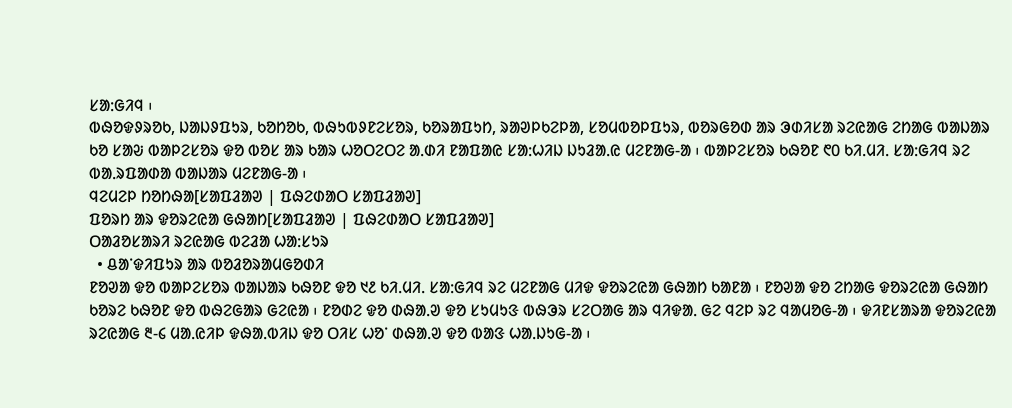ᱥᱟᱺᱜᱤᱧ ᱾
ᱵᱷᱚᱫᱽᱨᱚᱠ, ᱡᱟᱡᱽᱯᱩᱨ, ᱠᱚᱴᱚᱠ, ᱵᱷᱩᱵᱽᱱᱮᱥᱚᱨ, ᱠᱚᱨᱟᱯᱩᱴ, ᱨᱟᱣᱞᱠᱮᱞᱟ, ᱥᱚᱢᱵᱚᱞᱯᱩᱨ, ᱵᱚᱨᱜᱚᱰ ᱟᱨ ᱳᱰᱤᱥᱟ ᱨᱮᱭᱟᱜ ᱮᱴᱟᱜ ᱵᱟᱡᱟᱨ ᱠᱚ ᱥᱟᱶ ᱵᱟᱞᱮᱥᱚᱨ ᱫᱚ ᱵᱚᱥ ᱟᱨ ᱠᱟᱨ ᱦᱚᱛᱮᱛᱮ ᱟᱹᱰᱤ ᱱᱟᱯᱟᱭ ᱥᱟᱺᱦᱤᱡ ᱡᱩᱲᱟᱹᱭ ᱢᱮᱱᱟᱜ-ᱟ ᱾ ᱵᱟᱞᱮᱥᱚᱨ ᱠᱷᱚᱱ ᱖᱐ ᱠᱤᱹᱢᱤᱹ ᱥᱟᱺᱜᱤᱧ ᱨᱮ ᱵᱟᱹᱨᱯᱟᱰᱟ ᱵᱟᱡᱟᱨ ᱢᱮᱱᱟᱜ-ᱟ ᱾
ᱧᱮᱢᱮᱞ ᱴᱚᱴᱷᱟ[ᱥᱟᱯᱲᱟᱣ | ᱯᱷᱮᱰᱟᱛ ᱥᱟᱯᱲᱟᱣ]
ᱯᱚᱨᱴ ᱟᱨ ᱫᱚᱨᱮᱭᱟ ᱜᱷᱟᱴ[ᱥᱟᱯᱲᱟᱣ | ᱯᱷᱮᱰᱟᱛ ᱥᱟᱯᱲᱟᱣ]
ᱛᱟᱲᱚᱥᱟᱨᱤ ᱨᱮᱭᱟᱜ ᱵᱮᱲᱟ ᱦᱟᱺᱥᱩᱨ
  • ᱪᱟᱸᱫᱤᱯᱩᱨ ᱟᱨ ᱵᱚᱲᱚᱨᱟᱢᱜᱚᱰᱤ
ᱱᱚᱣᱟ ᱫᱚ ᱵᱟᱞᱮᱥᱚᱨ ᱵᱟᱡᱟᱨ ᱠᱷᱚᱱ ᱫᱚ ᱑᱒ ᱠᱤᱹᱢᱤᱹ ᱥᱟᱺᱜᱤᱧ ᱨᱮ ᱢᱮᱱᱟᱜ ᱢᱤᱫ ᱫᱚᱨᱮᱭᱟ ᱜᱷᱟᱴ ᱠᱟᱱᱟ ᱾ ᱱᱚᱣᱟ ᱫᱚ ᱮᱴᱟᱜ ᱫᱚᱨᱮᱭᱟ ᱜᱷᱟᱴ ᱠᱚᱨᱮ ᱠᱷᱚᱱ ᱫᱚ ᱵᱷᱮᱜᱟᱨ ᱜᱮᱭᱟ ᱾ ᱱᱚᱰᱮ ᱫᱚ ᱰᱷᱟᱹᱣ ᱫᱚ ᱥᱩᱢᱩᱝ ᱵᱷᱳᱨ ᱥᱮᱛᱟᱜ ᱟᱨ ᱧᱤᱫᱟᱹ ᱜᱮ ᱧᱮᱞ ᱨᱮ ᱧᱟᱢᱚᱜ-ᱟ ᱾ ᱫᱤᱱᱥᱟᱨᱟ ᱫᱚᱨᱮᱭᱟ ᱨᱮᱭᱟᱜ ᱓-᱔ ᱢᱟᱹᱭᱤᱞ ᱫᱷᱟᱹᱵᱤᱡ ᱫᱚ ᱛᱤᱥ ᱦᱚᱸ ᱰᱷᱟᱹᱣ ᱫᱚ ᱵᱟᱝ ᱦᱟᱹᱡᱩᱜ-ᱟ ᱾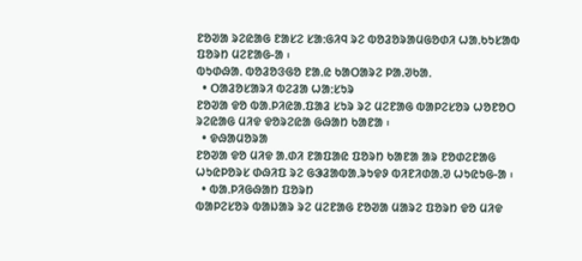ᱱᱚᱣᱟ ᱨᱮᱭᱟᱜ ᱱᱟᱥᱮ ᱥᱟᱺᱜᱤᱧ ᱨᱮ ᱵᱚᱲᱚᱨᱟᱢᱜᱚᱰᱤ ᱦᱟᱹᱠᱩᱥᱟᱵ ᱯᱚᱨᱴ ᱢᱮᱱᱟᱜ-ᱟ ᱾
ᱵᱩᱰᱷᱟᱹ ᱵᱚᱲᱚᱝᱜᱚ ᱱᱟᱹᱭ ᱠᱟᱛᱟᱨᱮ ᱞᱟᱹᱣᱠᱟᱹ
  • ᱛᱟᱲᱚᱥᱟᱨᱤ ᱵᱮᱲᱟ ᱦᱟᱺᱥᱩᱨ
ᱱᱚᱣᱟ ᱫᱚ ᱵᱟᱹᱞᱤᱭᱟᱹᱯᱟᱲ ᱥᱩᱨ ᱨᱮ ᱢᱮᱱᱟᱜ ᱵᱟᱞᱮᱥᱚᱨ ᱦᱚᱱᱚᱛ ᱨᱮᱭᱟᱜ ᱢᱤᱫ ᱫᱚᱨᱮᱭᱟ ᱜᱷᱟᱴ ᱠᱟᱱᱟ ᱾
  • ᱫᱷᱟᱢᱚᱨᱟ
ᱱᱚᱣᱟ ᱫᱚ ᱢᱤᱫ ᱟᱹᱰᱤ ᱱᱟᱯᱟᱭ ᱯᱚᱨᱴ ᱠᱟᱱᱟ ᱟᱨ ᱱᱚᱰᱮᱱᱟᱜ ᱦᱩᱭᱞᱚᱨᱥ ᱰᱷᱤᱯ ᱨᱮ ᱜᱳᱲᱟᱵᱟᱹᱨᱩᱫᱽ ᱵᱤᱱᱤᱰᱟᱹᱣ ᱦᱩᱭᱩᱜ-ᱟ ᱾
  • ᱵᱟᱹᱞᱤᱜᱷᱟᱴ ᱯᱚᱨᱴ
ᱵᱟᱞᱮᱥᱚᱨ ᱵᱟᱡᱟᱨ ᱨᱮ ᱢᱮᱱᱟᱜ ᱱᱚᱣᱟ ᱢᱟᱨᱮ ᱯᱚᱨᱴ ᱫᱚ ᱢᱤᱫ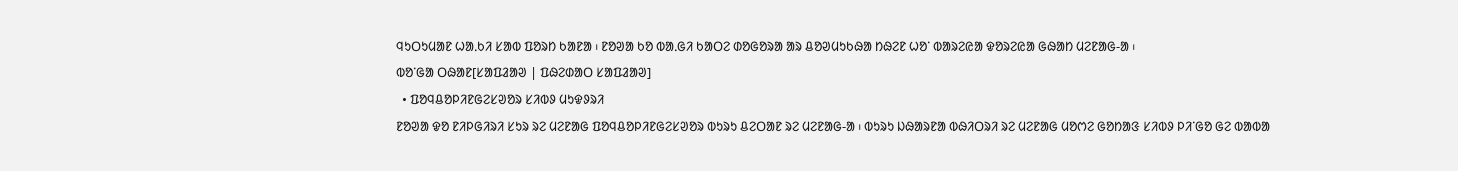ᱧᱩᱛᱩᱢᱟᱱ ᱦᱟᱹᱠᱤ ᱥᱟᱵ ᱯᱚᱨᱴ ᱠᱟᱱᱟ ᱾ ᱱᱚᱣᱟ ᱠᱚ ᱵᱟᱹᱜᱤ ᱠᱟᱛᱮ ᱰᱚᱜᱚᱨᱟ ᱟᱨ ᱪᱚᱣᱢᱩᱠᱷᱟ ᱴᱷᱮᱱ ᱦᱚᱸ ᱵᱟᱨᱮᱭᱟ ᱫᱚᱨᱮᱭᱟ ᱜᱷᱟᱴ ᱢᱮᱱᱟᱜ-ᱟ ᱾
ᱵᱚᱸᱜᱟ ᱛᱷᱟᱱ[ᱥᱟᱯᱲᱟᱣ | ᱯᱷᱮᱰᱟᱛ ᱥᱟᱯᱲᱟᱣ]
  • ᱯᱚᱧᱪᱚᱞᱤᱱᱜᱮᱥᱣᱚᱨ ᱥᱤᱵᱽ ᱢᱩᱫᱽᱨᱤ
ᱱᱚᱣᱟ ᱫᱚ ᱱᱤᱞᱜᱤᱨᱤ ᱥᱩᱨ ᱨᱮ ᱢᱮᱱᱟᱜ ᱯᱚᱧᱪᱚᱞᱤᱱᱜᱮᱥᱣᱚᱨ ᱵᱩᱨᱩ ᱪᱮᱛᱟᱱ ᱨᱮ ᱢᱮᱱᱟᱜ-ᱟ ᱾ ᱵᱩᱨᱩ ᱡᱷᱟᱨᱱᱟ ᱵᱷᱤᱛᱨᱤ ᱨᱮ ᱢᱮᱱᱟᱜ ᱢᱚᱬᱮ ᱜᱚᱴᱟᱝ ᱥᱤᱵᱽ ᱞᱤᱸᱜᱚ ᱜᱮ ᱵᱟᱵᱟ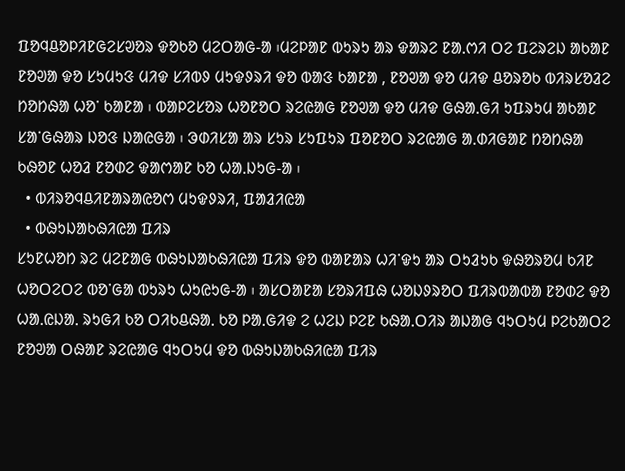ᱯᱚᱧᱪᱚᱞᱤᱱᱜᱮᱥᱣᱚᱨ ᱫᱚᱠᱚ ᱢᱮᱛᱟᱜ-ᱟ ᱾ᱢᱮᱞᱟᱱ ᱵᱩᱨᱩ ᱟᱨ ᱫᱟᱨᱮ ᱱᱟᱹᱬᱤ ᱛᱮ ᱯᱮᱨᱮᱡ ᱟᱠᱟᱱ ᱱᱚᱣᱟ ᱫᱚ ᱥᱩᱢᱩᱝ ᱢᱤᱫ ᱥᱤᱵᱽ ᱢᱩᱫᱽᱨᱤ ᱫᱚ ᱵᱟᱝ ᱠᱟᱱᱟ , ᱱᱚᱣᱟ ᱫᱚ ᱢᱤᱫ ᱪᱚᱨᱚᱠ ᱵᱤᱨᱥᱚᱲᱮ ᱴᱚᱴᱷᱟ ᱦᱚᱸ ᱠᱟᱱᱟ ᱾ ᱵᱟᱞᱮᱥᱚᱨ ᱦᱚᱱᱚᱛ ᱨᱮᱭᱟᱜ ᱱᱚᱣᱟ ᱫᱚ ᱢᱤᱫ ᱜᱷᱟᱹᱜᱤ ᱩᱯᱨᱩᱢ ᱟᱠᱟᱱ ᱥᱟᱸᱜᱷᱟᱨ ᱡᱚᱝ ᱡᱟᱭᱜᱟ ᱾ ᱳᱰᱤᱥᱟ ᱟᱨ ᱥᱩᱨ ᱥᱩᱯᱩᱨ ᱯᱚᱱᱚᱛ ᱨᱮᱭᱟᱜ ᱟᱹᱰᱤᱜᱟᱱ ᱴᱚᱴᱷᱟ ᱠᱷᱚᱱ ᱦᱚᱲ ᱱᱚᱰᱮ ᱫᱟᱬᱟᱱ ᱠᱚ ᱦᱟᱹᱡᱩᱜ-ᱟ ᱾
  • ᱵᱤᱨᱚᱧᱪᱤᱱᱟᱨᱟᱭᱚᱬ ᱢᱩᱫᱽᱨᱤ, ᱯᱟᱲᱤᱭᱟ
  • ᱵᱷᱩᱡᱟᱠᱷᱤᱭᱟ ᱯᱤᱨ
ᱥᱩᱱᱦᱚᱴ ᱨᱮ ᱢᱮᱱᱟᱜ ᱵᱷᱩᱡᱟᱠᱷᱤᱭᱟ ᱯᱤᱨ ᱫᱚ ᱵᱟᱱᱟᱨ ᱦᱤᱸᱫᱩ ᱟᱨ ᱛᱩᱲᱩᱠ ᱫᱷᱚᱨᱚᱢ ᱠᱤᱱ ᱦᱚᱛᱮᱛᱮ ᱵᱚᱸᱜᱟ ᱵᱩᱨᱩ ᱦᱩᱭᱩᱜ-ᱟ ᱾ ᱟᱥᱛᱟᱱᱟ ᱥᱚᱨᱤᱯᱷ ᱦᱚᱡᱽᱨᱚᱛ ᱯᱤᱨᱵᱟᱵᱟ ᱱᱚᱰᱮ ᱫᱚ ᱦᱟᱹᱭᱡᱟᱹ ᱨᱩᱜᱤ ᱠᱚ ᱛᱤᱠᱪᱷᱟᱹ ᱠᱚ ᱞᱟᱹᱜᱤᱫ ᱮ ᱦᱮᱡ ᱞᱮᱱ ᱠᱷᱟᱹᱛᱤᱨ ᱟᱡᱟᱜ ᱧᱩᱛᱩᱢ ᱞᱮᱠᱟᱛᱮ ᱱᱚᱣᱟ ᱛᱷᱟᱱ ᱨᱮᱭᱟᱜ ᱧᱩᱛᱩᱢ ᱫᱚ ᱵᱷᱩᱡᱟᱠᱷᱤᱭᱟ ᱯᱤᱨ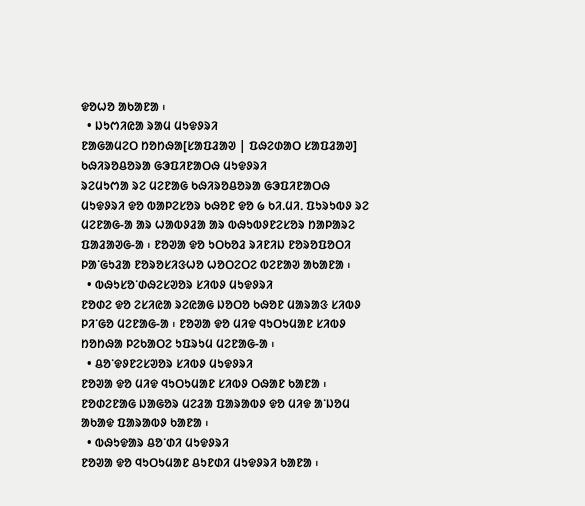ᱫᱚᱦᱚ ᱟᱠᱟᱱᱟ ᱾
  • ᱡᱩᱬᱤᱭᱟ ᱨᱟᱢ ᱢᱩᱫᱽᱨᱤ
ᱱᱟᱜᱟᱢᱮᱛ ᱴᱚᱴᱷᱟ[ᱥᱟᱯᱲᱟᱣ | ᱯᱷᱮᱰᱟᱛ ᱥᱟᱯᱲᱟᱣ]
ᱠᱷᱤᱨᱚᱪᱚᱨᱟ ᱜᱳᱯᱤᱱᱟᱛᱷ ᱢᱩᱫᱽᱨᱤ
ᱨᱮᱢᱩᱬᱟ ᱨᱮ ᱢᱮᱱᱟᱜ ᱠᱷᱤᱨᱚᱪᱚᱨᱟ ᱜᱳᱯᱤᱱᱟᱛᱷ ᱢᱩᱫᱽᱨᱤ ᱫᱚ ᱵᱟᱞᱮᱥᱚᱨ ᱠᱷᱚᱱ ᱫᱚ ᱙ ᱠᱤᱹᱢᱤᱹ ᱯᱩᱨᱩᱵᱽ ᱨᱮ ᱢᱮᱱᱟᱜ-ᱟ ᱟᱨ ᱦᱟᱵᱽᱲᱟ ᱟᱨ ᱵᱷᱩᱵᱽᱱᱮᱥᱚᱨ ᱴᱟᱞᱟᱨᱮ ᱯᱟᱲᱟᱣᱜ-ᱟ ᱾ ᱱᱚᱣᱟ ᱫᱚ ᱩᱛᱠᱚᱲ ᱨᱤᱱᱤᱡ ᱱᱚᱨᱚᱯᱚᱛᱤ ᱞᱟᱸᱜᱩᱲᱟ ᱱᱚᱨᱚᱥᱤᱝᱦᱚ ᱦᱚᱛᱮᱛᱮ ᱵᱮᱱᱟᱣ ᱟᱠᱟᱱᱟ ᱾
  • ᱵᱷᱩᱥᱚᱸᱰᱷᱮᱥᱣᱚᱨ ᱥᱤᱵᱽ ᱢᱩᱫᱽᱨᱤ
ᱱᱚᱰᱮ ᱫᱚ ᱮᱥᱤᱭᱟ ᱨᱮᱭᱟᱜ ᱡᱚᱛᱚ ᱠᱷᱚᱱ ᱢᱟᱨᱟᱝ ᱥᱤᱵᱽ ᱞᱤᱸᱜᱚ ᱢᱮᱱᱟᱜ-ᱟ ᱾ ᱱᱚᱣᱟ ᱫᱚ ᱢᱤᱫ ᱧᱩᱛᱩᱢᱟᱱ ᱥᱤᱵᱽ ᱴᱚᱴᱷᱟ ᱞᱮᱠᱟᱛᱮ ᱩᱯᱨᱩᱢ ᱢᱮᱱᱟᱜ-ᱟ ᱾
  • ᱪᱚᱸᱫᱽᱱᱮᱥᱣᱚᱨ ᱥᱤᱵᱽ ᱢᱩᱫᱽᱨᱤ
ᱱᱚᱣᱟ ᱫᱚ ᱢᱤᱫ ᱧᱩᱛᱩᱢᱟᱱ ᱥᱤᱵᱽ ᱛᱷᱟᱱ ᱠᱟᱱᱟ ᱾ ᱱᱚᱰᱮᱱᱟᱜ ᱡᱟᱜᱚᱨ ᱢᱮᱲᱟ ᱯᱟᱨᱟᱵᱽ ᱫᱚ ᱢᱤᱫ ᱟᱸᱡᱚᱢ ᱟᱠᱟᱫ ᱯᱟᱨᱟᱵᱽ ᱠᱟᱱᱟ ᱾
  • ᱵᱷᱩᱫᱟᱨ ᱪᱚᱸᱰᱤ ᱢᱩᱫᱽᱨᱤ
ᱱᱚᱣᱟ ᱫᱚ ᱧᱩᱛᱩᱢᱟᱱ ᱪᱩᱱᱰᱤ ᱢᱩᱫᱽᱨᱤ ᱠᱟᱱᱟ ᱾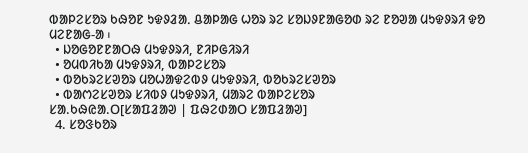ᱵᱟᱞᱮᱥᱚᱨ ᱠᱷᱚᱱ ᱩᱫᱽᱲᱟᱹ ᱪᱟᱞᱟᱜ ᱦᱚᱨ ᱨᱮ ᱥᱚᱡᱽᱱᱟᱜᱚᱰ ᱨᱮ ᱱᱚᱣᱟ ᱢᱩᱫᱽᱨᱤ ᱫᱚ ᱢᱮᱱᱟᱜ-ᱟ ᱾
  • ᱡᱚᱜᱚᱱᱱᱟᱛᱷ ᱢᱩᱫᱽᱨᱤ, ᱱᱤᱞᱜᱤᱨᱤ
  • ᱚᱢᱵᱤᱠᱟ ᱢᱩᱫᱽᱨᱤ, ᱵᱟᱞᱮᱥᱚᱨ
  • ᱵᱚᱠᱨᱮᱥᱣᱚᱨ ᱢᱚᱦᱟᱫᱮᱵᱽ ᱢᱩᱫᱽᱨᱤ, ᱵᱚᱠᱨᱮᱥᱣᱚᱨ
  • ᱵᱟᱬᱮᱥᱣᱚᱨ ᱥᱤᱵᱽ ᱢᱩᱫᱽᱨᱤ, ᱢᱟᱨᱮ ᱵᱟᱞᱮᱥᱚᱨ
ᱥᱟ.ᱠᱷᱭᱟ.ᱛ[ᱥᱟᱯᱲᱟᱣ | ᱯᱷᱮᱰᱟᱛ ᱥᱟᱯᱲᱟᱣ]
  4. ᱥᱚᱝᱠᱚᱨ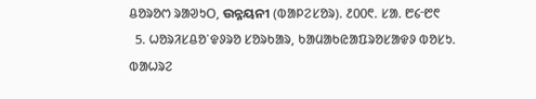ᱪᱚᱨᱚᱬ ᱨᱟᱣᱩᱛ, ଉନ୍ନୟନୀ (ᱵᱟᱞᱮᱥᱚᱨ). ᱒᱐᱐᱖. ᱥᱟ. ᱘᱔ᱼ᱘᱖
  5. ᱦᱚᱨᱤᱥᱪᱚᱸᱫᱽᱨᱚ ᱥᱚᱨᱠᱟᱨ, ᱠᱟᱢᱟᱠᱭᱟᱯᱨᱚᱥᱟᱫᱽ ᱵᱚᱥᱩ.
ᱵᱟᱦᱨᱮ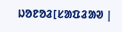ᱡᱚᱱᱚᱲ[ᱥᱟᱯᱲᱟᱣ |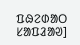ᱯᱷᱮᱰᱟᱛ ᱥᱟᱯᱲᱟᱣ]